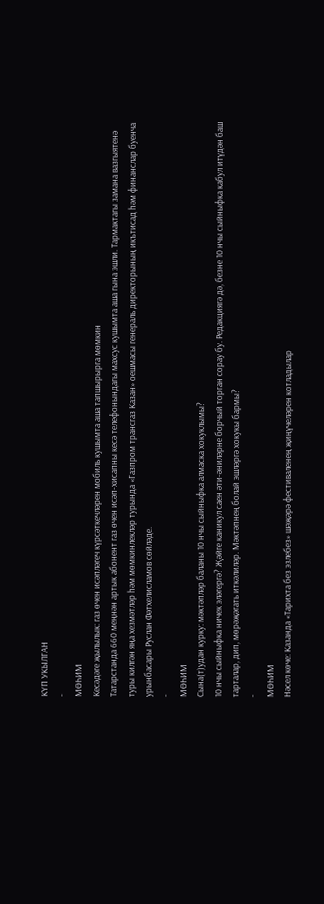КҮП УКЫЛГАН
-
МӨҺИМ
Кесәдәге җылылык: газ өчен исәпләгеч күрсәткечләрен мобиль кушымта аша тапшырырга мөмкин
Татарстанда 660 меңнән артык абонент газ өчен исәп-хисапны кесә телефонындагы махсус кушымта аша гына эшли. Тармактагы замана вазгыятенә туры килгән яңа хезмәтләр һәм мөмкинлекләр турында «Газпром трансгаз Казан» оешмасы генераль директорының икътисад һәм финанслар буенча урынбасары Руслан Фәтхелисламов сөйләде.
-
МӨҺИМ
Сына(т)удан курку: мәктәпләр баланы 10 нчы сыйныфка алмаска хокуклымы?
10 нчы сыйныфка ничек эләгергә? Җәйге каникул саен әти-әниләрне борчый торган сорау бу. Редакциягә дә, безне 10 нчы сыйныфка кабул итүдән баш тарталар, дип, мөрәҗәгать иткәлиләр. Мәктәпнең болай эшләргә хокукы бармы?
-
МӨҺИМ
Нәсел көче: Казанда «Тарихта без эзлебез» шәҗәрә фестиваленең җиңүчеләрен котладылар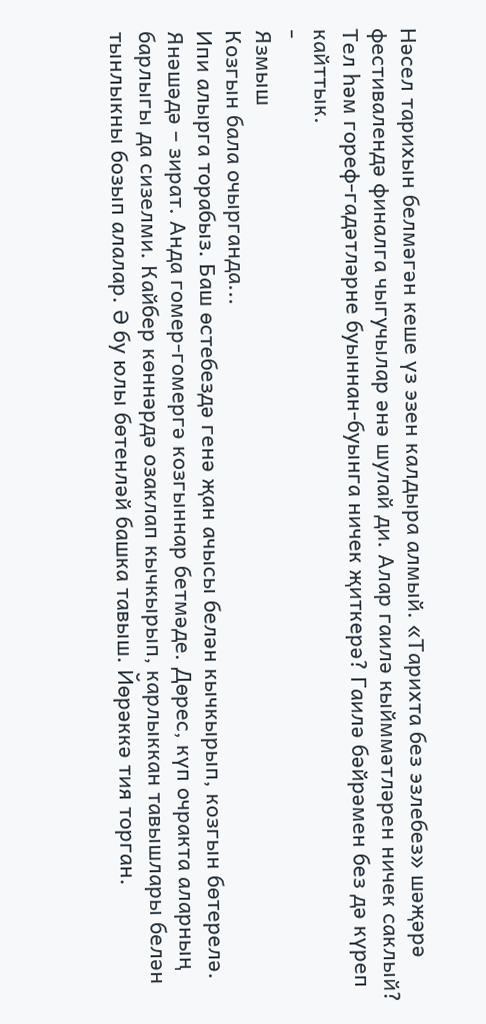Нәсел тарихын белмәгән кеше үз эзен калдыра алмый. «Тарихта без эзлебез» шәҗәрә фестивалендә финалга чыгучылар әнә шулай ди. Алар гаилә кыйммәтләрен ничек саклый? Тел һәм гореф-гадәтләрне буыннан-буынга ничек җиткерә? Гаилә бәйрәмен без дә күреп кайттык.
-
Язмыш
Козгын бала очырганда...
Ипи алырга торабыз. Баш өстебездә генә җан ачысы белән кычкырып, козгын бөтерелә. Янәшәдә – зират. Анда гомер-гомергә козгыннар бетмәде. Дөрес, күп очракта аларның барлыгы да сизелми. Кайбер көннәрдә озаклап кычкырып, карлыккан тавышлары белән тынлыкны бозып алалар. Ә бу юлы бөтенләй башка тавыш. Йөрәккә тия торган.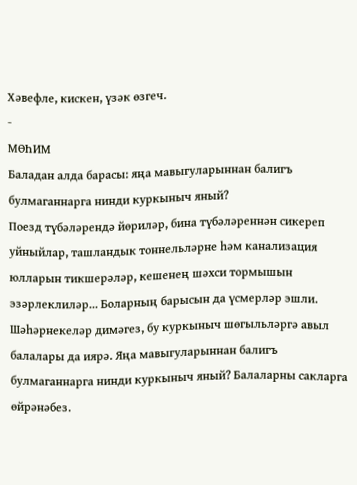Хәвефле, кискен, үзәк өзгеч.
-
МӨҺИМ
Баладан алда барасы: яңа мавыгуларыннан балигъ булмаганнарга нинди куркыныч яный?
Поезд түбәләрендә йөриләр, бина түбәләреннән сикереп уйныйлар, ташландык тоннельләрне һәм канализация юлларын тикшерәләр, кешенең шәхси тормышын эзәрлеклиләр... Боларның барысын да үсмерләр эшли. Шәһәрнекеләр димәгез, бу куркыныч шөгыльләргә авыл балалары да иярә. Яңа мавыгуларыннан балигъ булмаганнарга нинди куркыныч яный? Балаларны сакларга өйрәнәбез.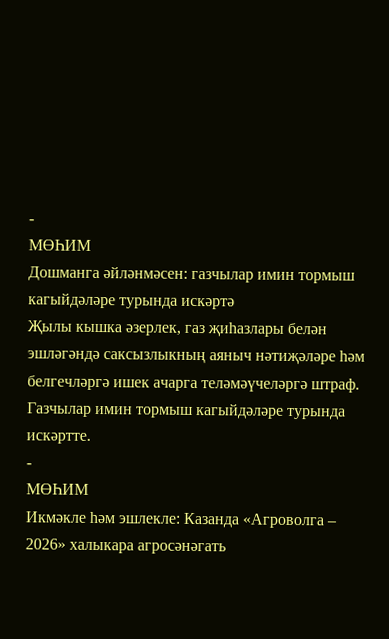-
МӨҺИМ
Дошманга әйләнмәсен: газчылар имин тормыш кагыйдәләре турында искәртә
Җылы кышка әзерлек, газ җиһазлары белән эшләгәндә саксызлыкның аяныч нәтиҗәләре һәм белгечләргә ишек ачарга теләмәүчеләргә штраф. Газчылар имин тормыш кагыйдәләре турында искәртте.
-
МӨҺИМ
Икмәкле һәм эшлекле: Казанда «Агроволга – 2026» халыкара агросәнәгать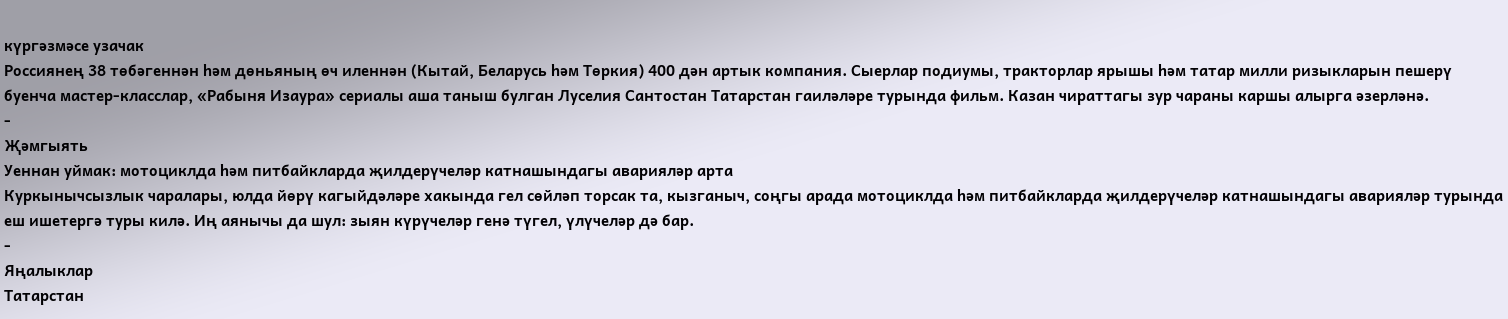күргәзмәсе узачак
Россиянең 38 төбәгеннән һәм дөньяның өч иленнән (Кытай, Беларусь һәм Төркия) 400 дән артык компания. Сыерлар подиумы, тракторлар ярышы һәм татар милли ризыкларын пешерү буенча мастер-класслар, «Рабыня Изаура» сериалы аша таныш булган Луселия Сантостан Татарстан гаиләләре турында фильм. Казан чираттагы зур чараны каршы алырга әзерләнә.
-
Җәмгыять
Уеннан уймак: мотоциклда һәм питбайкларда җилдерүчеләр катнашындагы аварияләр арта
Куркынычсызлык чаралары, юлда йөрү кагыйдәләре хакында гел сөйләп торсак та, кызганыч, соңгы арада мотоциклда һәм питбайкларда җилдерүчеләр катнашындагы аварияләр турында еш ишетергә туры килә. Иң аянычы да шул: зыян күрүчеләр генә түгел, үлүчеләр дә бар.
-
Яңалыклар
Татарстан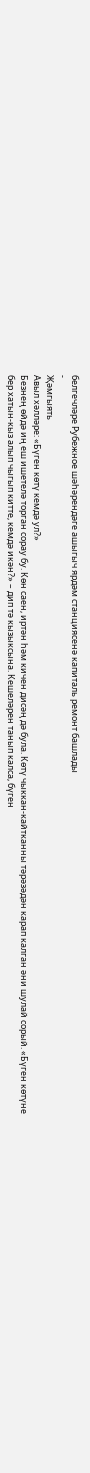белгечләре Рубежное шәһәрендәге ашыгыч ярдәм станциясенә капиталь ремонт башлады
-
Җәмгыять
Авыл хәлләре: «Бүген көтү кемдә ул?»
Безнең өйдә иң еш ишетелә торган сорау бу. Көн саен, иртән һәм кичен дисәң дә була. Көтү чыккан-кайтканны тәрәзәдән карап калган әни шулай сорый. «Бүген көтүне бер хатын-кыз алып чыгып китте, кемдә икән?» – дип тә кызыксына. Кешеләрен танып калса, бүген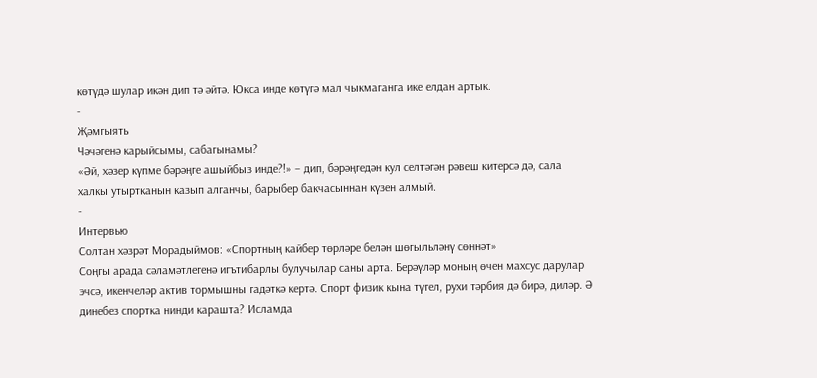көтүдә шулар икән дип тә әйтә. Юкса инде көтүгә мал чыкмаганга ике елдан артык.
-
Җәмгыять
Чәчәгенә карыйсымы, сабагынамы?
«Әй, хәзер күпме бәрәңге ашыйбыз инде?!» – дип, бәрәңгедән кул селтәгән рәвеш китерсә дә, сала халкы утыртканын казып алганчы, барыбер бакчасыннан күзен алмый.
-
Интервью
Солтан хәзрәт Морадыймов: «Спортның кайбер төрләре белән шөгыльләнү сөннәт»
Соңгы арада сәламәтлегенә игътибарлы булучылар саны арта. Берәүләр моның өчен махсус дарулар эчсә, икенчеләр актив тормышны гадәткә кертә. Спорт физик кына түгел, рухи тәрбия дә бирә, диләр. Ә динебез спортка нинди карашта? Исламда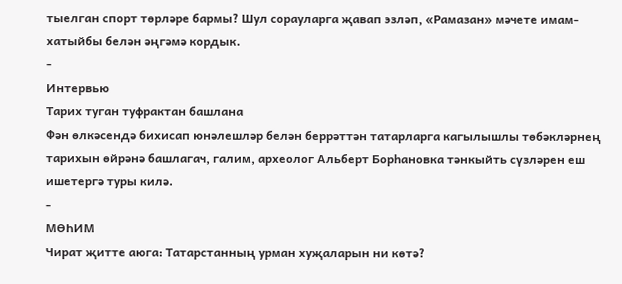тыелган спорт төрләре бармы? Шул сорауларга җавап эзләп, «Рамазан» мәчете имам-хатыйбы белән әңгәмә кордык.
-
Интервью
Тарих туган туфрактан башлана
Фән өлкәсендә бихисап юнәлешләр белән беррәттән татарларга кагылышлы төбәкләрнең тарихын өйрәнә башлагач, галим, археолог Альберт Борһановка тәнкыйть сүзләрен еш ишетергә туры килә.
-
МӨҺИМ
Чират җитте аюга: Татарстанның урман хуҗаларын ни көтә?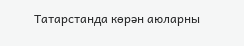Татарстанда көрән аюларны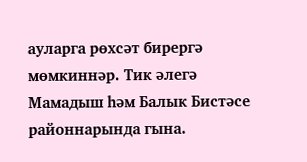ауларга рөхсәт бирергә мөмкиннәр. Тик әлегә Мамадыш һәм Балык Бистәсе районнарында гына.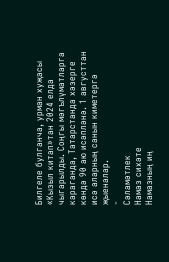Билгеле булганча, урман хуҗасы «Кызыл китап»тан 2024 елда чыгарылды. Соңгы мәгълүматларга караганда, Татарстанда хәзерге көндә 90 аю исәпләнә. 1 августтан исә аларның санын киметергә җыеналар.
-
Сәламәтлек
Намаз сихәте
Намазның иң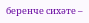беренче сихәте –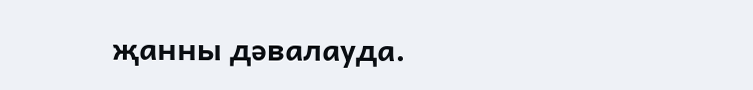җанны дәвалауда.